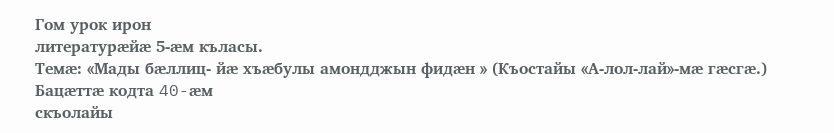Гом урок ирон
литературæйæ 5-æм къласы.
Темæ: «Мады бæллиц- йæ хъæбулы амондджын фидæн » (Къостайы «А-лол-лай»-мæ гæсгæ.)
Бацæттæ кодта 40-æм
скъолайы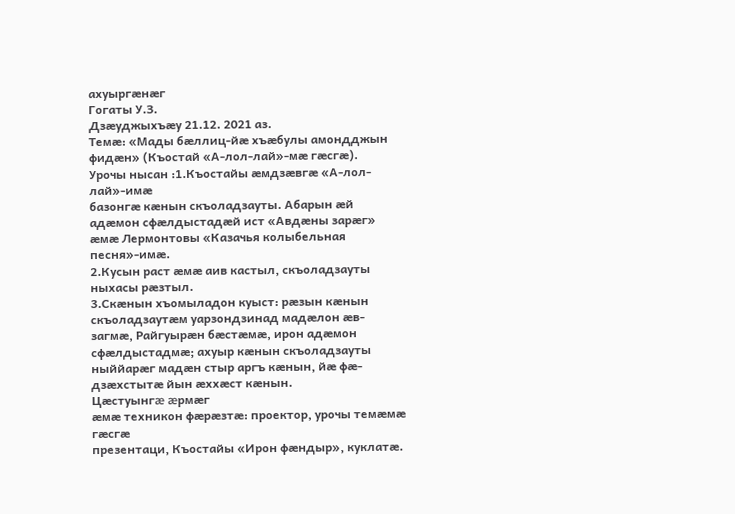ахуыргæнæг
Гогаты У.З.
Дзæуджыхъæу 21.12. 2021 аз.
Темæ: «Мады бæллиц-йæ хъæбулы амондджын фидæн» (Къостай «А-лол-лай»-мæ гæсгæ).
Урочы нысан :1.Къостайы æмдзæвгæ «А-лол-лай»-имæ
базонгæ кæнын скъоладзауты. Абарын æй
адæмон сфæлдыстадæй ист «Авдæны зарæг»
æмæ Лермонтовы «Казачья колыбельная
песня»-имæ.
2.Кусын раст æмæ аив кастыл, скъоладзауты
ныхасы рæзтыл.
3.Скæнын хъомыладон куыст: рæзын кæнын
скъоладзаутæм уарзондзинад мадæлон æв-
загмæ, Райгуырæн бæстæмæ, ирон адæмон
сфæлдыстадмæ; ахуыр кæнын скъоладзауты
ныййарæг мадæн стыр аргъ кæнын, йæ фæ-
дзæхстытæ йын æххæст кæнын.
Цæстуынгæ æрмæг
æмæ техникон фæрæзтæ: проектор, урочы темæмæ гæсгæ
презентаци, Къостайы «Ирон фæндыр», куклатæ.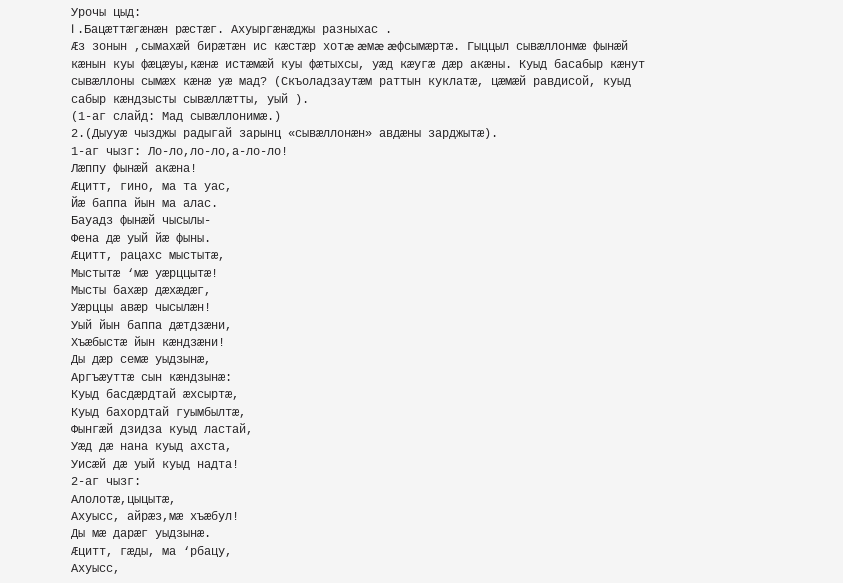Урочы цыд:
l .Бацæттæгæнæн рæстæг. Ахуыргæнæджы разныхас .
Æз зонын ,сымахæй бирæтæн ис кæстæр хотæ æмæ æфсымæртæ. Гыццыл сывæллонмæ фынæй кæнын куы фæцæуы,кæнæ истæмæй куы фæтыхсы, уæд кæугæ дæр акæны. Куыд басабыр кæнут сывæллоны сымæх кæнæ уæ мад? (Скъоладзаутæм раттын куклатæ, цæмæй равдисой, куыд сабыр кæндзысты сывæллæтты, уый ).
(1-аг слайд: Мад сывæллонимæ.)
2.(Дыууæ чызджы радыгай зарынц «сывæллонæн» авдæны зарджытæ).
1-аг чызг: Ло-ло,ло-ло,а-ло-ло!
Лæппу фынæй акæна!
Æцитт, гино, ма та уас,
Йæ баппа йын ма алас.
Бауадз фынæй чысылы-
Фена дæ уый йæ фыны.
Æцитт, рацахс мыстытæ,
Мыстытæ ‘мæ уæрццытæ!
Мысты бахæр дæхæдæг,
Уæрццы авæр чысылæн!
Уый йын баппа дæтдзæни,
Хъæбыстæ йын кæндзæни!
Ды дæр семæ уыдзынæ,
Аргъæуттæ сын кæндзынæ:
Куыд басдæрдтай æхсыртæ,
Куыд бахордтай гуымбылтæ,
Фынгæй дзидза куыд ластай,
Уæд дæ нана куыд ахста,
Уисæй дæ уый куыд надта!
2-аг чызг:
Алолотæ,цыцытæ,
Ахуысс, айрæз,мæ хъæбул!
Ды мæ дарæг уыдзынæ.
Æцитт, гæды, ма ‘рбацу,
Ахуысс,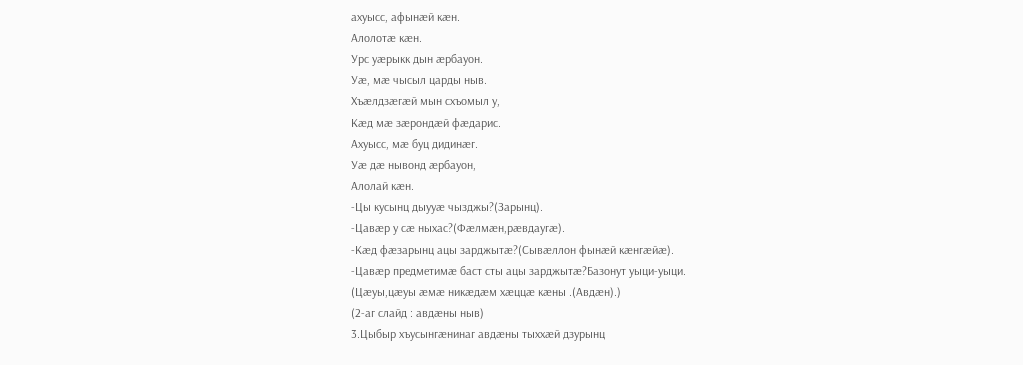ахуысс, афынæй кæн.
Алолотæ кæн.
Урс уæрыкк дын æрбауон.
Уæ, мæ чысыл царды ныв.
Хъæлдзæгæй мын схъомыл у,
Кæд мæ зæрондæй фæдарис.
Ахуысс, мæ буц дидинæг.
Уæ дæ нывонд æрбауон,
Алолай кæн.
-Цы кусынц дыууæ чызджы?(Зарынц).
-Цавæр у сæ ныхас?(Фæлмæн,рæвдаугæ).
-Кæд фæзарынц ацы зарджытæ?(Сывæллон фынæй кæнгæйæ).
-Цавæр предметимæ баст сты ацы зарджытæ?Базонут уыци-уыци.
(Цæуы,цæуы æмæ никæдæм хæццæ кæны .(Авдæн).)
(2-аг слайд : авдæны ныв)
3.Цыбыр хъусынгæнинаг авдæны тыххæй дзурынц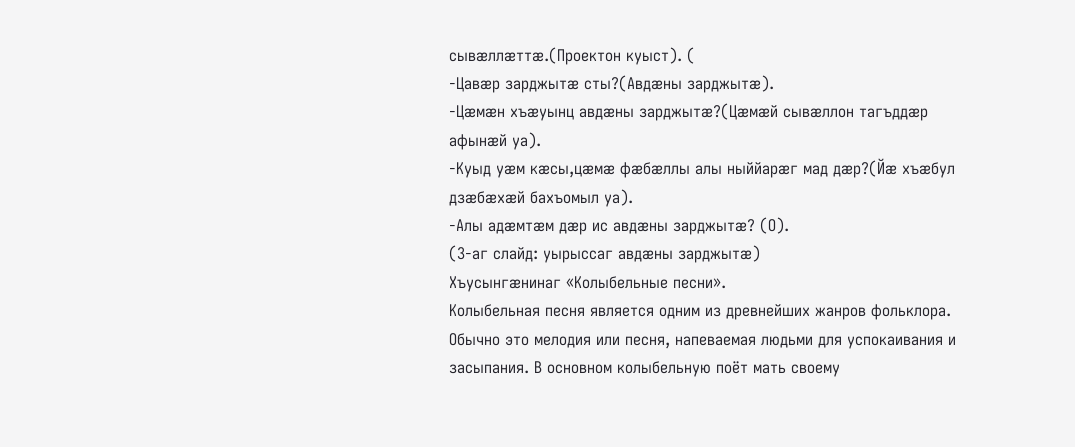сывæллæттæ.(Проектон куыст). (
-Цавæр зарджытæ сты?(Авдæны зарджытæ).
-Цæмæн хъæуынц авдæны зарджытæ?(Цæмæй сывæллон тагъддæр афынæй уа).
-Куыд уæм кæсы,цæмæ фæбæллы алы ныййарæг мад дæр?(Йæ хъæбул дзæбæхæй бахъомыл уа).
-Алы адæмтæм дæр ис авдæны зарджытæ? (О).
(3-аг слайд: уырыссаг авдæны зарджытæ)
Хъусынгæнинаг «Колыбельные песни».
Колыбельная песня является одним из древнейших жанров фольклора. Обычно это мелодия или песня, напеваемая людьми для успокаивания и засыпания. В основном колыбельную поёт мать своему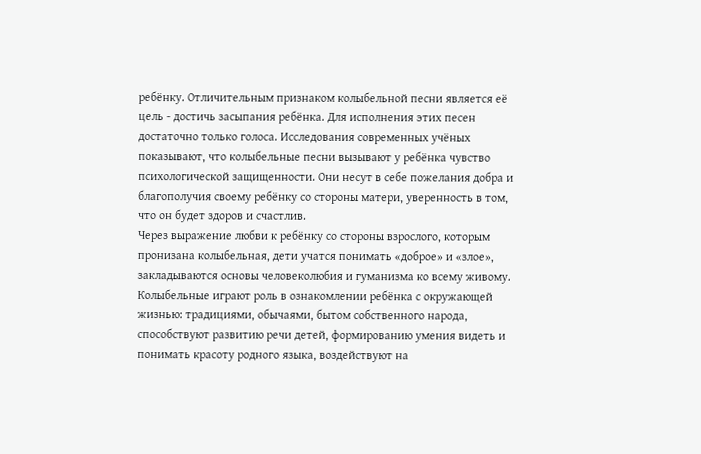ребёнку. Отличительным признаком колыбельной песни является её цель - достичь засыпания ребёнка. Для исполнения этих песен достаточно только голоса. Исследования современных учёных показывают, что колыбельные песни вызывают у ребёнка чувство психологической защищенности. Они несут в себе пожелания добра и благополучия своему ребёнку со стороны матери, уверенность в том, что он будет здоров и счастлив.
Через выражение любви к ребёнку со стороны взрослого, которым пронизана колыбельная, дети учатся понимать «доброе» и «злое», закладываются основы человеколюбия и гуманизма ко всему живому.
Колыбельные играют роль в ознакомлении ребёнка с окружающей жизнью: традициями, обычаями, бытом собственного народа, способствуют развитию речи детей, формированию умения видеть и понимать красоту родного языка, воздействуют на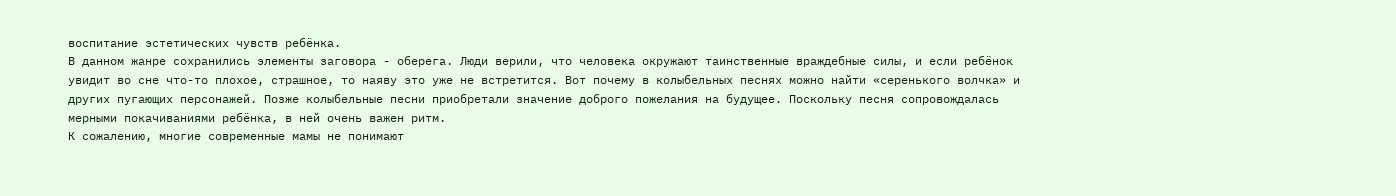воспитание эстетических чувств ребёнка.
В данном жанре сохранились элементы заговора - оберега. Люди верили, что человека окружают таинственные враждебные силы, и если ребёнок увидит во сне что-то плохое, страшное, то наяву это уже не встретится. Вот почему в колыбельных песнях можно найти «серенького волчка» и других пугающих персонажей. Позже колыбельные песни приобретали значение доброго пожелания на будущее. Поскольку песня сопровождалась мерными покачиваниями ребёнка, в ней очень важен ритм.
К сожалению, многие современные мамы не понимают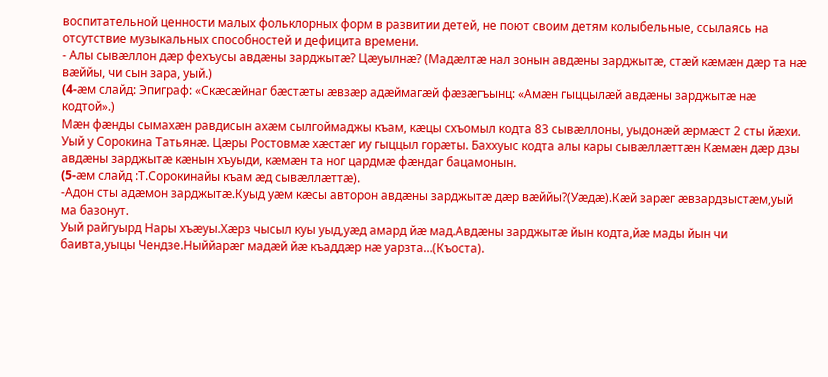воспитательной ценности малых фольклорных форм в развитии детей, не поют своим детям колыбельные, ссылаясь на отсутствие музыкальных способностей и дефицита времени.
- Алы сывæллон дæр фехъусы авдæны зарджытæ? Цæуылнæ? (Мадæлтæ нал зонын авдæны зарджытæ, стæй кæмæн дæр та нæ вæййы, чи сын зара, уый.)
(4-æм слайд: Эпиграф: «Скæсæйнаг бæстæты æвзæр адæймагæй фæзæгъынц: «Амæн гыццылæй авдæны зарджытæ нæ кодтой».)
Мæн фæнды сымахæн равдисын ахæм сылгоймаджы къам, кæцы схъомыл кодта 83 сывæллоны, уыдонæй æрмæст 2 сты йæхи. Уый у Сорокина Татьянæ. Цæры Ростовмæ хæстæг иу гыццыл горæты. Баххуыс кодта алы кары сывæллæттæн Кæмæн дæр дзы авдæны зарджытæ кæнын хъуыди, кæмæн та ног цардмæ фæндаг бацамонын.
(5-æм слайд :Т.Сорокинайы къам æд сывæллæттæ).
-Адон сты адæмон зарджытæ.Куыд уæм кæсы авторон авдæны зарджытæ дæр вæййы?(Уæдæ).Кæй зарæг æвзардзыстæм,уый ма базонут.
Уый райгуырд Нары хъæуы.Хæрз чысыл куы уыд,уæд амард йæ мад.Авдæны зарджытæ йын кодта,йæ мады йын чи баивта,уыцы Чендзе.Ныййарæг мадæй йæ къаддæр нæ уарзта…(Къоста).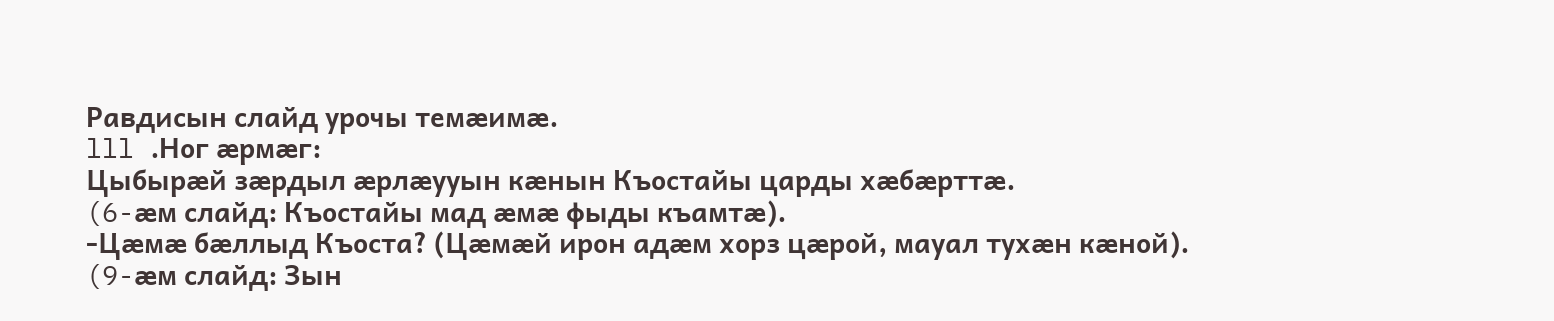Равдисын слайд урочы темæимæ.
lll .Ног æрмæг:
Цыбырæй зæрдыл æрлæууын кæнын Къостайы царды хæбæрттæ.
(6-æм слайд: Къостайы мад æмæ фыды къамтæ).
-Цæмæ бæллыд Къоста? (Цæмæй ирон адæм хорз цæрой, мауал тухæн кæной).
(9-æм слайд: Зын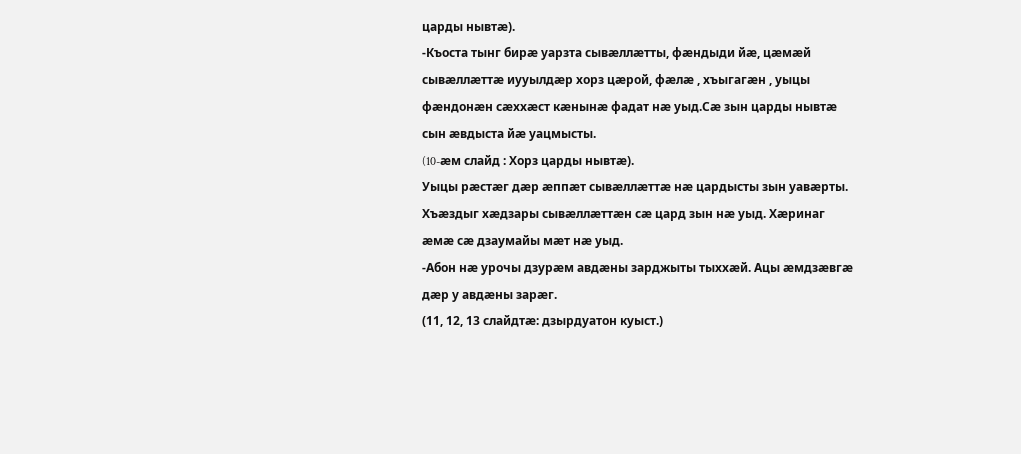царды нывтæ).
-Къоста тынг бирæ уарзта сывæллæтты, фæндыди йæ, цæмæй сывæллæттæ иууылдæр хорз цæрой, фæлæ , хъыгагæн , уыцы фæндонæн сæххæст кæнынæ фадат нæ уыд.Сæ зын царды нывтæ сын æвдыста йæ уацмысты.
(10-æм слайд : Хорз царды нывтæ).
Уыцы рæстæг дæр æппæт сывæллæттæ нæ цардысты зын уавæрты. Хъæздыг хæдзары сывæллæттæн сæ цард зын нæ уыд. Хæринаг æмæ сæ дзаумайы мæт нæ уыд.
-Абон нæ урочы дзурæм авдæны зарджыты тыххæй. Ацы æмдзæвгæ дæр у авдæны зарæг.
(11, 12, 13 слайдтæ: дзырдуатон куыст.)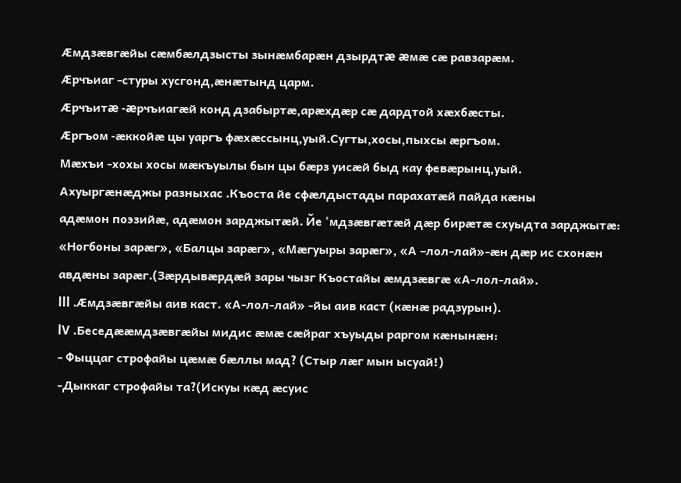Æмдзæвгæйы сæмбæлдзысты зынæмбарæн дзырдтæ æмæ сæ равзарæм.
Æрчъиаг -стуры хусгонд,æнæтынд царм.
Æрчъитæ -æрчъиагæй конд дзабыртæ,арæхдæр сæ дардтой хæхбæсты.
Æргъом -æккойæ цы уаргъ фæхæссынц,уый.Сугты,хосы,пыхсы æргъом.
Мæхъи -хохы хосы мæкъуылы бын цы бæрз уисæй быд кау февæрынц,уый.
Ахуыргæнæджы разныхас .Къоста йе сфæлдыстады парахатæй пайда кæны
адæмон поэзийæ, адæмон зарджытæй. Йе 'мдзæвгæтæй дæр бирæтæ схуыдта зарджытæ: «Ногбоны зарæг», «Балцы зарæг», «Мæгуыры зарæг», «А –лол-лай»-æн дæр ис схонæн авдæны зарæг.(Зæрдывæрдæй зары чызг Къостайы æмдзæвгæ «А-лол-лай».
lll .Æмдзæвгæйы аив каст. «А-лол-лай» -йы аив каст (кæнæ радзурын).
lV .Беседææмдзæвгæйы мидис æмæ сæйраг хъуыды раргом кæнынæн:
- Фыццаг строфайы цæмæ бæллы мад? (Стыр лæг мын ысуай!)
-Дыккаг строфайы та?(Искуы кæд æсуис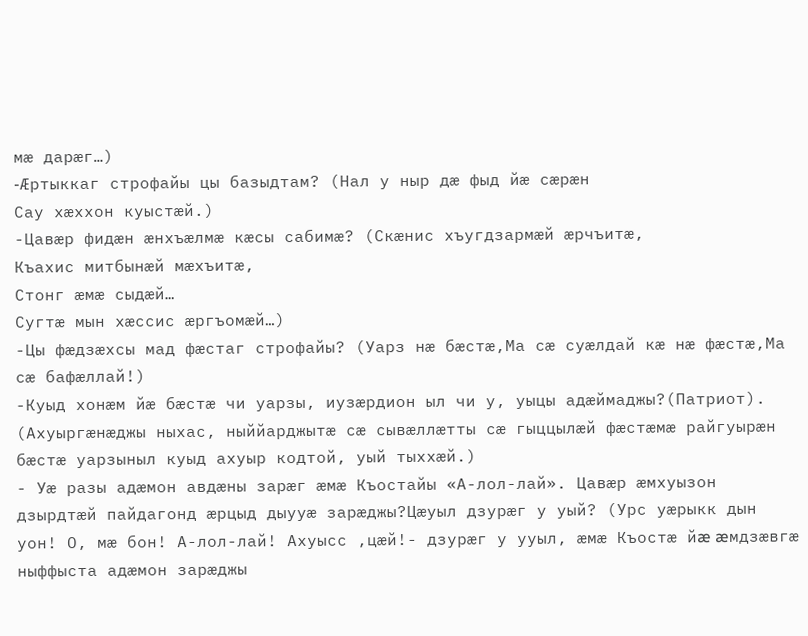мæ дарæг…)
-Æртыккаг строфайы цы базыдтам? (Нал у ныр дæ фыд йæ сæрæн
Сау хæххон куыстæй.)
-Цавæр фидæн æнхъæлмæ кæсы сабимæ? (Скæнис хъугдзармæй æрчъитæ,
Къахис митбынæй мæхъитæ,
Стонг æмæ сыдæй…
Сугтæ мын хæссис æргъомæй…)
-Цы фæдзæхсы мад фæстаг строфайы? (Уарз нæ бæстæ,Ма сæ суæлдай кæ нæ фæстæ,Ма сæ бафæллай!)
-Куыд хонæм йæ бæстæ чи уарзы, иузæрдион ыл чи у, уыцы адæймаджы?(Патриот).
(Ахуыргæнæджы ныхас, ныййарджытæ сæ сывæллæтты сæ гыццылæй фæстæмæ райгуырæн бæстæ уарзыныл куыд ахуыр кодтой, уый тыххæй.)
- Уæ разы адæмон авдæны зарæг æмæ Къостайы «А-лол-лай». Цавæр æмхуызон дзырдтæй пайдагонд æрцыд дыууæ зарæджы?Цæуыл дзурæг у уый? (Урс уæрыкк дын уон! О, мæ бон! А-лол-лай! Ахуысс ,цæй!- дзурæг у ууыл, æмæ Къостæ йæ æмдзæвгæ ныффыста адæмон зарæджы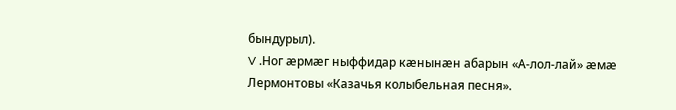бындурыл).
V .Ног æрмæг ныффидар кæнынæн абарын «А-лол-лай» æмæ Лермонтовы «Казачья колыбельная песня».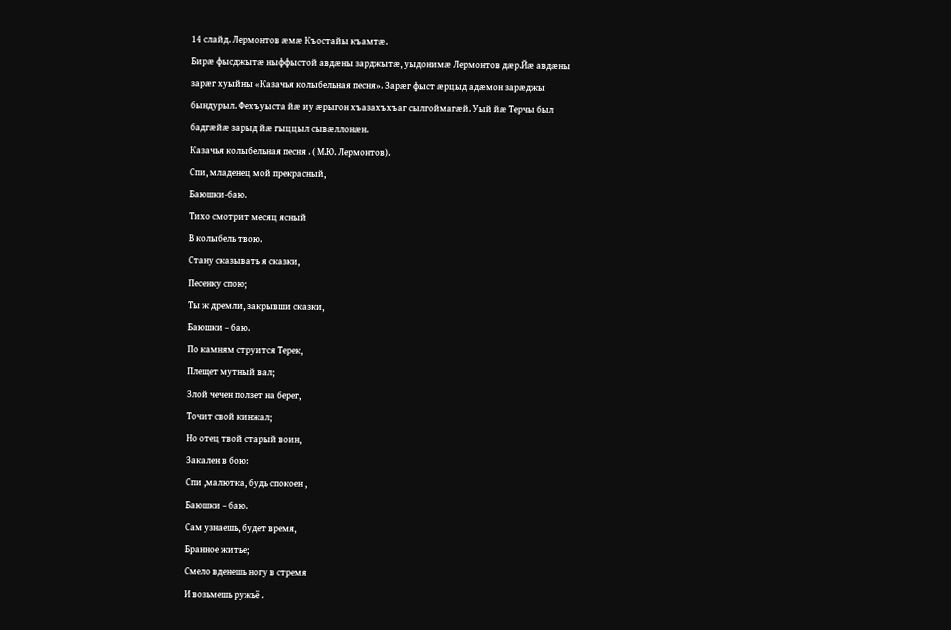14 слайд. Лермонтов æмæ Къостайы къамтæ.
Бирæ фысджытæ ныффыстой авдæны зарджытæ, уыдонимæ Лермонтов дæр.Йæ авдæны зарæг хуыйны «Казачья колыбельная песня». Зарæг фыст æрцыд адæмон зарæджы бындурыл. Фехъуыста йæ иу æрыгон хъазахъхъаг сылгоймагæй. Уый йæ Терчы был бадгæйæ зарыд йæ гыццыл сывæллонæн.
Казачья колыбельная песня . ( М.Ю. Лермонтов).
Спи, младенец мой прекрасный,
Баюшки-баю.
Тихо смотрит месяц ясный
В колыбель твою.
Стану сказывать я сказки,
Песенку спою;
Ты ж дремли, закрывши сказки,
Баюшки – баю.
По камням струится Терек,
Плещет мутный вал;
Злой чечен ползет на берег,
Точит свой кинжал;
Но отец твой старый воин,
Закален в бою:
Спи ,малютка, будь спокоен ,
Баюшки – баю.
Сам узнаешь, будет время,
Бранное житье;
Смело вденешь ногу в стремя
И возьмешь ружьё .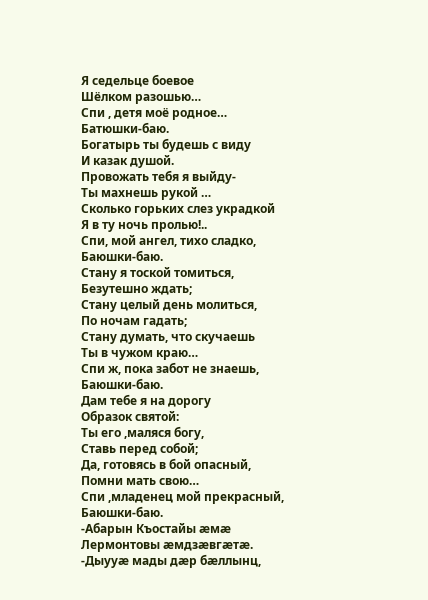Я седельце боевое
Шёлком разошью…
Спи , детя моё родное…
Батюшки-баю.
Богатырь ты будешь с виду
И казак душой.
Провожать тебя я выйду-
Ты махнешь рукой …
Сколько горьких слез украдкой
Я в ту ночь пролью!..
Спи, мой ангел, тихо сладко,
Баюшки-баю.
Стану я тоской томиться,
Безутешно ждать;
Стану целый день молиться,
По ночам гадать;
Стану думать, что скучаешь
Ты в чужом краю…
Спи ж, пока забот не знаешь,
Баюшки-баю.
Дам тебе я на дорогу
Образок святой:
Ты его ,маляся богу,
Ставь перед собой;
Да, готовясь в бой опасный,
Помни мать свою…
Спи ,младенец мой прекрасный,
Баюшки-баю.
-Абарын Къостайы æмæ Лермонтовы æмдзæвгæтæ.
-Дыууæ мады дæр бæллынц,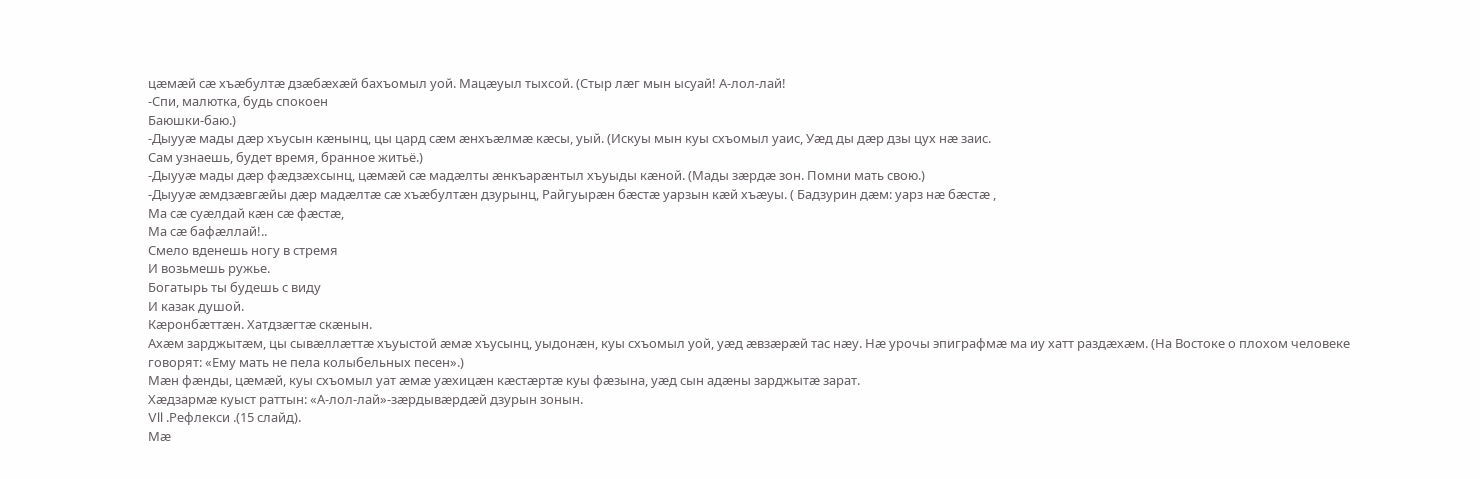цæмæй сæ хъæбултæ дзæбæхæй бахъомыл уой. Мацæуыл тыхсой. (Стыр лæг мын ысуай! А-лол-лай!
-Спи, малютка, будь спокоен
Баюшки-баю.)
-Дыууæ мады дæр хъусын кæнынц, цы цард сæм æнхъæлмæ кæсы, уый. (Искуы мын куы схъомыл уаис, Уæд ды дæр дзы цух нæ заис.
Сам узнаешь, будет время, бранное житьё.)
-Дыууæ мады дæр фæдзæхсынц, цæмæй сæ мадæлты æнкъарæнтыл хъуыды кæной. (Мады зæрдæ зон. Помни мать свою.)
-Дыууæ æмдзæвгæйы дæр мадæлтæ сæ хъæбултæн дзурынц, Райгуырæн бæстæ уарзын кæй хъæуы. ( Бадзурин дæм: уарз нæ бæстæ ,
Ма сæ суæлдай кæн сæ фæстæ,
Ма сæ бафæллай!..
Смело вденешь ногу в стремя
И возьмешь ружье.
Богатырь ты будешь с виду
И казак душой.
Кæронбæттæн. Хатдзæгтæ скæнын.
Ахæм зарджытæм, цы сывæллæттæ хъуыстой æмæ хъусынц, уыдонæн, куы схъомыл уой, уæд æвзæрæй тас нæу. Нæ урочы эпиграфмæ ма иу хатт раздæхæм. (На Востоке о плохом человеке говорят: «Ему мать не пела колыбельных песен».)
Мæн фæнды, цæмæй, куы схъомыл уат æмæ уæхицæн кæстæртæ куы фæзына, уæд сын адæны зарджытæ зарат.
Хæдзармæ куыст раттын: «А-лол-лай»-зæрдывæрдæй дзурын зонын.
Vll .Рефлекси .(15 слайд).
Мæ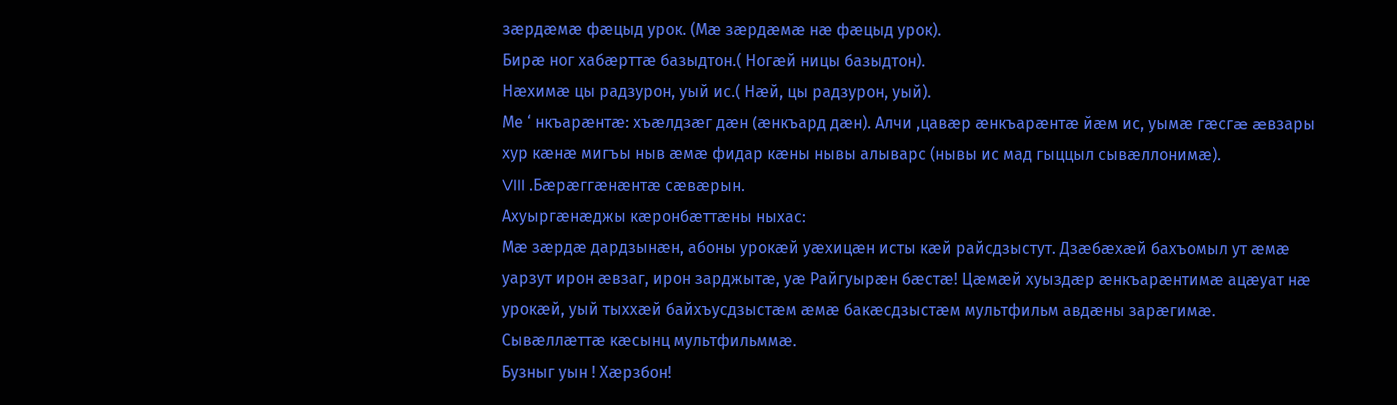зæрдæмæ фæцыд урок. (Мæ зæрдæмæ нæ фæцыд урок).
Бирæ ног хабæрттæ базыдтон.( Ногæй ницы базыдтон).
Нæхимæ цы радзурон, уый ис.( Нæй, цы радзурон, уый).
Ме ‘ нкъарæнтæ: хъæлдзæг дæн (æнкъард дæн). Алчи ,цавæр æнкъарæнтæ йæм ис, уымæ гæсгæ æвзары хур кæнæ мигъы ныв æмæ фидар кæны нывы алыварс (нывы ис мад гыццыл сывæллонимæ).
Vlll .Бæрæггæнæнтæ сæвæрын.
Ахуыргæнæджы кæронбæттæны ныхас:
Мæ зæрдæ дардзынæн, абоны урокæй уæхицæн исты кæй райсдзыстут. Дзæбæхæй бахъомыл ут æмæ уарзут ирон æвзаг, ирон зарджытæ, уæ Райгуырæн бæстæ! Цæмæй хуыздæр æнкъарæнтимæ ацæуат нæ урокæй, уый тыххæй байхъусдзыстæм æмæ бакæсдзыстæм мультфильм авдæны зарæгимæ.
Сывæллæттæ кæсынц мультфильммæ.
Бузныг уын ! Хæрзбон!